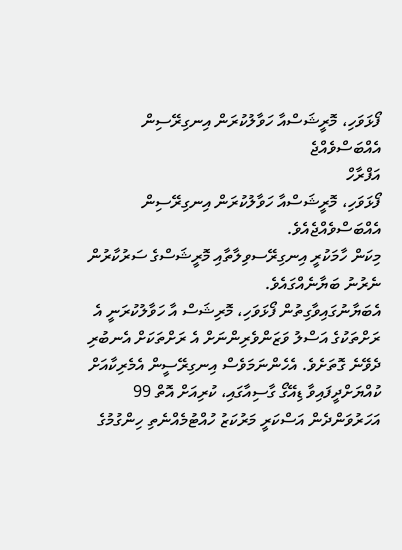ފޯޅަވަހި، މޮރީޝަސްއާ ހަވާލުކުރަން އިނގިރޭސިން އެއްބަސްވެއްޖެ
އަފްރާހް
ފޯޅަވަހި، މޮރީޝަސްއާ ހަވާލުކުރަން އިނގިރޭސިން އެއްބަސްވެއްޖެއެވެ.
މިކަން ހާމަކުރީ އިނގިރޭސވިލާތާއި މޮރީޝަސްގެ ސަރުކާރުން ނެރުނު ބަޔާނެއްގައެވެ.
އެބަޔާނުގައިވާގިތުން ފޯޅަވަހި، މޮރިޝަސް އާ ހަވާލުކުރަނީ އެ ރަށްތަކުގެ އަސްލު ވަޒަންވެރިންނަށް އެ ރަށްތަކަށް އެނބުރި ދެވޭނެ ގޮތަށެވެ. އެހެންނަމަވެސް އިނގިރޭސީން އެމެރިކާއަށް ކުއްޔަށްދީފައިވާ ޑިއޭގޯ ގާސިއާގައި، ކުރިއަށް އޮތް 99 އަހަރުވަންދެން އަސްކަރީ މަރުކަޒު ހުއްޓުމެއްނެތި ހިންގުމުގެ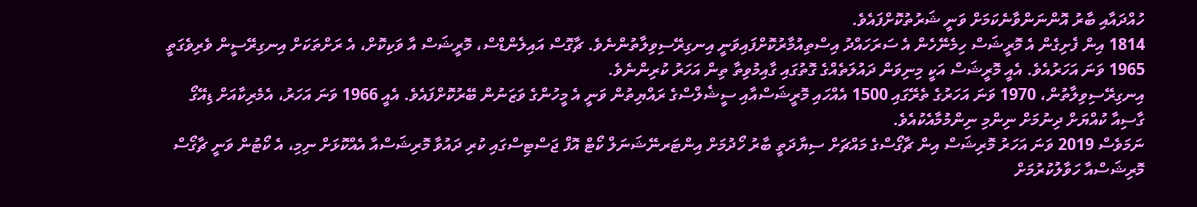ހުއްދައާއި ބާރު އޮންނަންވާނެކަމަށް ވަނީ ޝަރުތުކޮށްފައެވެ.
1814 އިން ފެށިގެން އެ މޮރީޝަސް ހިމެނޭހެން އެ ސަރަހައްދު އިސްތިއުމާރުކޮށްފައިވަނީ އިނގިރޭސިވިލާތުންނެވެ. ޗާގޮސް އައިލެންޑްސް، މޮރީޝަސް އާ ވަކިކޮށް، އެ ރަށްތަކަށް އިނގިރޭސީން ވެރިވެގަތީ 1965 ވަނަ އަހަރުއެވެ. އެއީ މޮރީޝަސް އަކީ މިނިވަން ދައުލަތެއްގެ ގޮތުގައި ގާއިމުވިތާ ތިން އަހަރު ކުރިންނެވެ.
އިނގިރޭސިވިލާތުން، 1970 ވަނަ އަހަރުގެ ތެރޭގައި 1500 އެއްހައި މޮރީޝަސްއާއި ސީޝެލްސްގެ ރައްޔިތުން ވަނީ އެ މީހުންގެ ވަޒަނުން ބޭރުކޮށްފައެވެ. އެއީ 1966 ވަނަ އަހަރު، އެމެރިކާއަށް ޑިއޭގޯ ގާސިއާ ކުއްޔަށް ދިނުމަށް ނިންމި ނިންމުމާއެކުއެވެ.
ނަމަވެސް 2019 ވަނަ އަހަރު މޮރިޝަސް އިން ޗާގޯސްގެ މައްޗަށް ސިޔާދަތީ ބާރު ހޯދުމަށް އިންޓަރނޭޝަނަލް ކޯޓް އޮފް ޖަސްޓިސްގައި ކުރި ދައުވާ މޮރިޝަސްއާ އެއްކޮޅަށް ނިމި، އެ ކޯޓުން ވަނީ ޗާގޯސް މޮރިޝަސްއާ ހަވާލުކުރުމަށް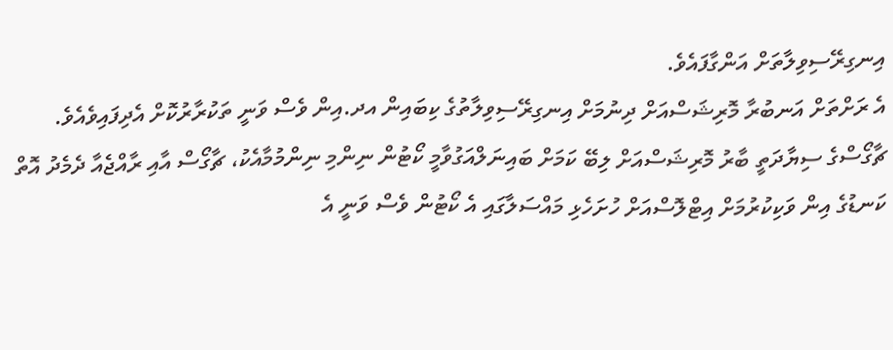އިނގިރޭސިވިލާތަށް އަންގާފައެވެ.
އެ ރަށްތަށް އަނބުރާ މޮރިޝަސްއަށް ދިނުމަށް އިނގިރޭސިވިލާތުގެ ކިބައިން އދ.އިން ވެސް ވަނީ ތަކުރާރުކޮށް އެދިފައިވެއެވެ.
ޗާގޯސްގެ ސިޔާދަތީ ބާރު މޮރިޝަސްއަށް ލިބޭ ކަމަށް ބައިނަލްއަގުވާމީ ކޯޓުން ނިންމި ނިންމުމާއެކު، ޗާގޯސް އާއި ރާއްޖެއާ ދެމެދު އޮތް ކަނޑުގެ އިން ވަކިކުރުމަށް އިޓްލޮސްއަށް ހުށަހެޅި މައްސަލާގައި އެ ކޯޓުން ވެސް ވަނީ އެ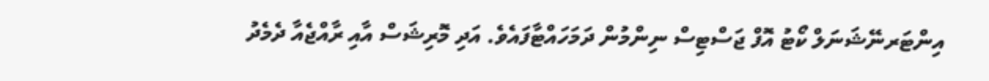އިންޓަރނޭޝަނަލް ކޯޓު އޮފް ޖަސްޓިސް ނިންމުން ދަމަހައްޓާފައެވެ. އަދި މޮރިޝަސް އާއި ރާއްޖެއާ ދެމެދު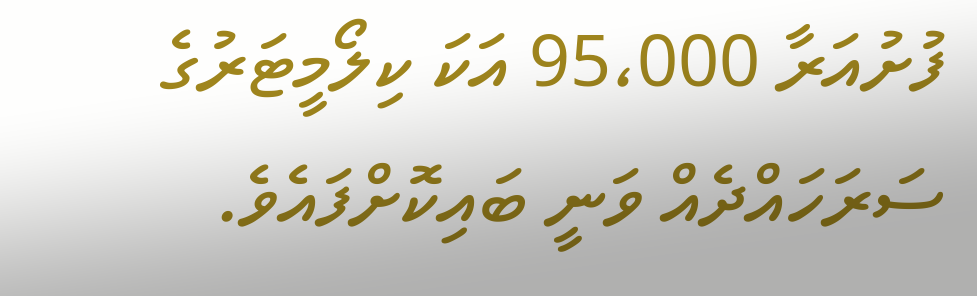ފުށުއަރާ 95،000 އަކަ ކިލޯމީޓަރުގެ ސަރަހައްދެއް ވަނީ ބައިކޮށްފައެވެ.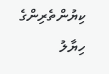ކިޔުންތެރިންގެ ހިޔާލު